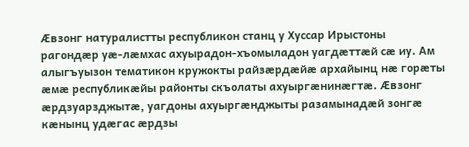Æвзонг натуралистты республикон станц у Хуссар Ирыстоны рагондæр уæ-лæмхас ахуырадон-хъомыладон уагдæттæй сæ иу. Ам алыгъуызон тематикон кружокты райзæрдæйæ архайынц нæ горæты æмæ республикæйы районты скъолаты ахуыргæнинæгтæ. Æвзонг æрдзуарзджытæ, уагдоны ахуыргæнджыты разамынадæй зонгæ кæнынц удæгас æрдзы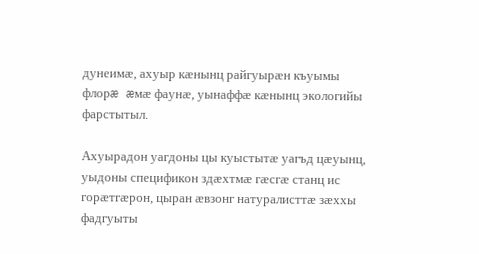дунеимæ, ахуыр кæнынц райгуырæн къуымы флорæ æмæ фаунæ, уынаффæ кæнынц экологийы фарстытыл.

Ахуырадон уагдоны цы куыстытæ уагъд цæуынц, уыдоны спецификон здæхтмæ гæсгæ станц ис горæтгæрон, цыран æвзонг натуралисттæ зæххы фадгуыты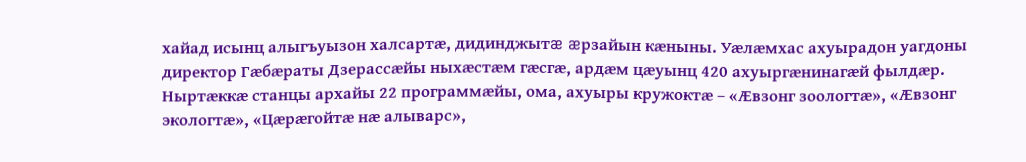хайад исынц алыгъуызон халсартæ, дидинджытæ æрзайын кæныны. Уæлæмхас ахуырадон уагдоны директор Гæбæраты Дзерассæйы ныхæстæм гæсгæ, ардæм цæуынц 420 ахуыргæнинагæй фылдæр. Ныртæккæ станцы архайы 22 программæйы, ома, ахуыры кружоктæ – «Æвзонг зоологтæ», «Æвзонг экологтæ», «Цæрæгойтæ нæ алыварс»,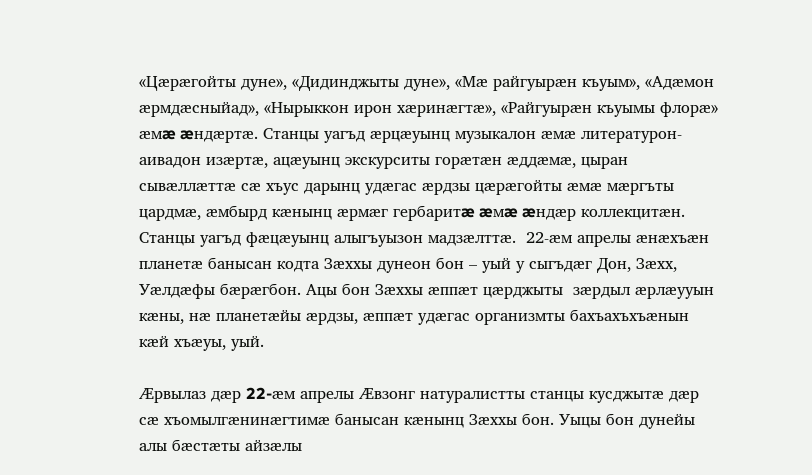«Цæрæгойты дуне», «Дидинджыты дуне», «Мæ райгуырæн къуым», «Адæмон æрмдæсныйад», «Нырыккон ирон хæринæгтæ», «Райгуырæн къуымы флорæ» æмæ æндæртæ. Станцы уагъд æрцæуынц музыкалон æмæ литературон-аивадон изæртæ, ацæуынц экскурситы горæтæн æддæмæ, цыран сывæллæттæ сæ хъус дарынц удæгас æрдзы цæрæгойты æмæ мæргъты цардмæ, æмбырд кæнынц æрмæг гербаритæ æмæ æндæр коллекцитæн. Станцы уагъд фæцæуынц алыгъуызон мадзæлттæ.  22-æм апрелы æнæхъæн планетæ банысан кодта Зæххы дунеон бон – уый у сыгъдæг Дон, Зæхх, Уæлдæфы бæрæгбон. Ацы бон Зæххы æппæт цæрджыты  зæрдыл æрлæууын кæны, нæ планетæйы æрдзы, æппæт удæгас организмты бахъахъхъæнын кæй хъæуы, уый.

Æрвылаз дæр 22-æм апрелы Æвзонг натуралистты станцы кусджытæ дæр сæ хъомылгæнинæгтимæ банысан кæнынц Зæххы бон. Уыцы бон дунейы алы бæстæты айзæлы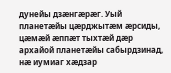дунейы дзæнгæрæг. Уый планетæйы цæрджытæм æрсиды, цæмæй æппæт тыхтæй дæр архайой планетæйы сабырдзинад, нæ иумиаг хæдзар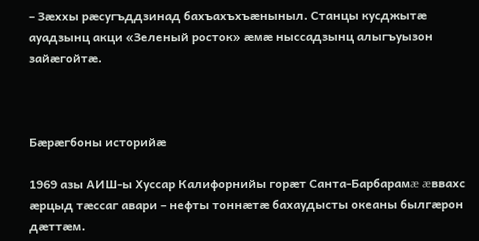– Зæххы рæсугъддзинад бахъахъхъæныныл. Станцы кусджытæ ауадзынц акци «Зеленый росток» æмæ ныссадзынц алыгъуызон зайæгойтæ.



Бæрæгбоны историйæ

1969 азы АИШ-ы Хуссар Калифорнийы горæт Санта-Барбарамæ æввахс æрцыд тæссаг авари – нефты тоннæтæ бахаудысты океаны былгæрон дæттæм.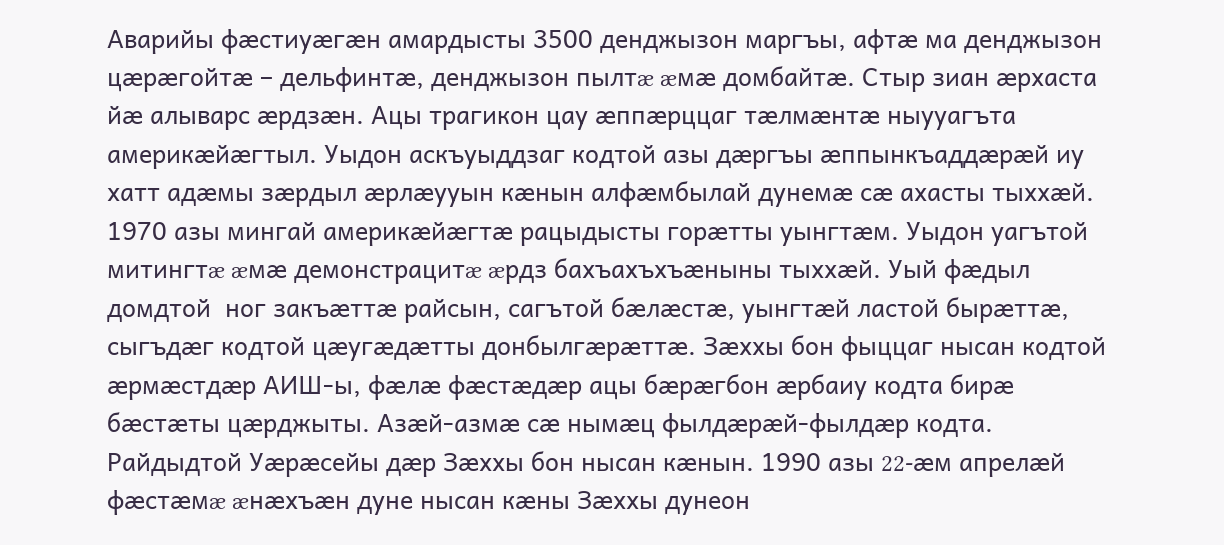Аварийы фæстиуæгæн амардысты 3500 денджызон маргъы, афтæ ма денджызон цæрæгойтæ – дельфинтæ, денджызон пылтæ æмæ домбайтæ. Стыр зиан æрхаста йæ алыварс æрдзæн. Ацы трагикон цау æппæрццаг тæлмæнтæ ныууагъта америкæйæгтыл. Уыдон аскъуыддзаг кодтой азы дæргъы æппынкъаддæрæй иу хатт адæмы зæрдыл æрлæууын кæнын алфæмбылай дунемæ сæ ахасты тыххæй. 1970 азы мингай америкæйæгтæ рацыдысты горæтты уынгтæм. Уыдон уагътой митингтæ æмæ демонстрацитæ æрдз бахъахъхъæныны тыххæй. Уый фæдыл домдтой  ног закъæттæ райсын, сагътой бæлæстæ, уынгтæй ластой бырæттæ, сыгъдæг кодтой цæугæдæтты донбылгæрæттæ. Зæххы бон фыццаг нысан кодтой æрмæстдæр АИШ-ы, фæлæ фæстæдæр ацы бæрæгбон æрбаиу кодта бирæ бæстæты цæрджыты. Азæй-азмæ сæ нымæц фылдæрæй-фылдæр кодта. Райдыдтой Уæрæсейы дæр Зæххы бон нысан кæнын. 1990 азы 22-æм апрелæй фæстæмæ æнæхъæн дуне нысан кæны Зæххы дунеон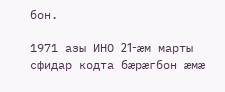бон.

1971 азы ИНО 21-æм марты сфидар кодта бæрæгбон æмæ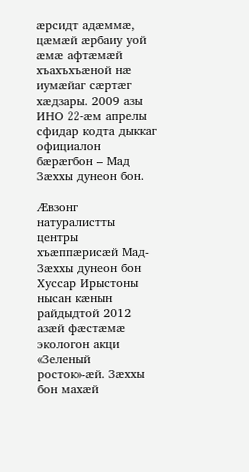æрсидт адæммæ, цæмæй æрбаиу уой æмæ афтæмæй хъахъхъæной нæ иумæйаг сæртæг хæдзары. 2009 азы ИНО 22-æм апрелы сфидар кодта дыккаг официалон бæрæгбон – Мад Зæххы дунеон бон.

Æвзонг натуралистты центры хъæппæрисæй Мад-Зæххы дунеон бон Хуссар Ирыстоны нысан кæнын райдыдтой 2012 азæй фæстæмæ экологон акци «Зеленый росток»-æй. Зæххы бон махæй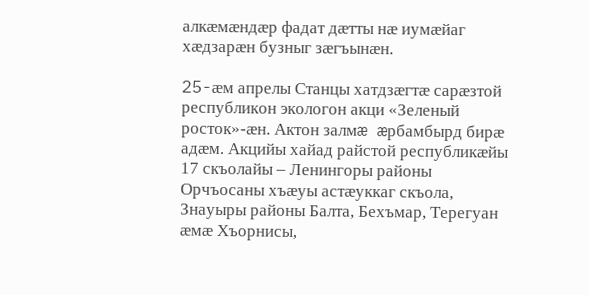алкæмæндæр фадат дæтты нæ иумæйаг хæдзарæн бузныг зæгъынæн.

25-æм апрелы Станцы хатдзæгтæ сарæзтой республикон экологон акци «Зеленый росток»-æн. Актон залмæ æрбамбырд бирæ адæм. Акцийы хайад райстой республикæйы 17 скъолайы – Ленингоры районы Орчъосаны хъæуы астæуккаг скъола, Знауыры районы Балта, Бехъмар, Терегуан æмæ Хъорнисы,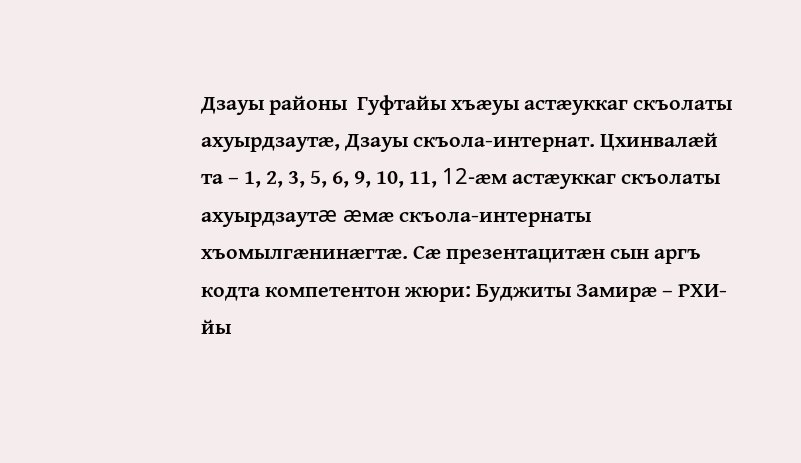Дзауы районы  Гуфтайы хъæуы астæуккаг скъолаты ахуырдзаутæ, Дзауы скъола-интернат. Цхинвалæй та – 1, 2, 3, 5, 6, 9, 10, 11, 12-æм астæуккаг скъолаты ахуырдзаутæ æмæ скъола-интернаты хъомылгæнинæгтæ. Сæ презентацитæн сын аргъ кодта компетентон жюри: Буджиты Замирæ – РХИ-йы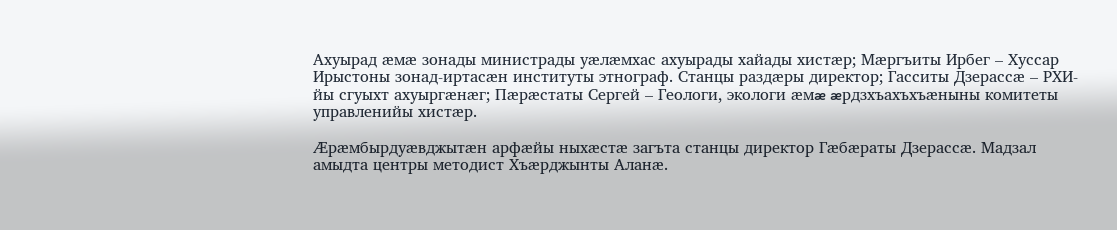Ахуырад æмæ зонады министрады уæлæмхас ахуырады хайады хистæр; Мæргъиты Ирбег – Хуссар Ирыстоны зонад-иртасæн институты этнограф. Станцы раздæры директор; Гасситы Дзерассæ – РХИ-йы сгуыхт ахуыргæнæг; Пæрæстаты Сергей – Геологи, экологи æмæ æрдзхъахъхъæныны комитеты управленийы хистæр.

Æрæмбырдуæвджытæн арфæйы ныхæстæ загъта станцы директор Гæбæраты Дзерассæ. Мадзал амыдта центры методист Хъæрджынты Аланæ.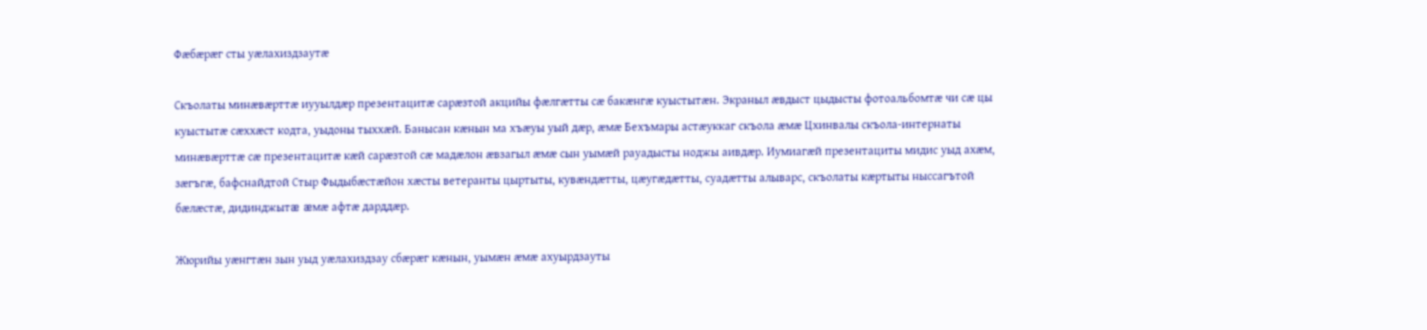Фæбæрæг сты уæлахиздзаутæ

Скъолаты минæвæрттæ иууылдæр презентацитæ сарæзтой акцийы фæлгæтты сæ бакæнгæ куыстытæн. Экраныл æвдыст цыдысты фотоальбомтæ чи сæ цы куыстытæ сæххæст кодта, уыдоны тыххæй. Банысан кæнын ма хъæуы уый дæр, æмæ Бехъмары астæуккаг скъола æмæ Цхинвалы скъола-интернаты минæвæрттæ сæ презентацитæ кæй сарæзтой сæ мадæлон æвзагыл æмæ сын уымæй рауадысты ноджы аивдæр. Иумиагæй презентациты мидис уыд ахæм, зæгъгæ, бафснайдтой Стыр Фыдыбæстæйон хæсты ветеранты цыртыты, кувæндæтты, цæугæдæтты, суадæтты алыварс, скъолаты кæртыты ныссагътой бæлæстæ, дидинджытæ æмæ афтæ дарддæр.

Жюрийы уæнгтæн зын уыд уæлахиздзау сбæрæг кæнын, уымæн æмæ ахуырдзауты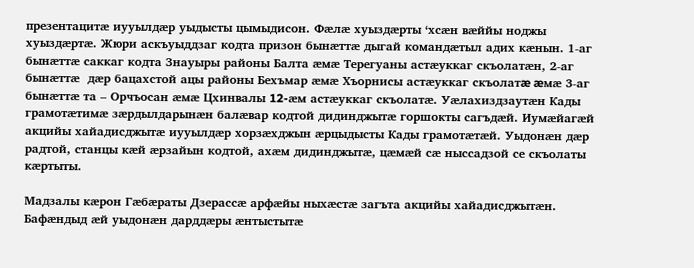презентацитæ иууылдæр уыдысты цымыдисон. Фæлæ хуыздæрты ‘хсæн вæййы ноджы хуыздæртæ. Жюри аскъуыддзаг кодта призон бынæттæ дыгай командæтыл адих кæнын. 1-аг бынæттæ саккаг кодта Знауыры районы Балта æмæ Терегуаны астæуккаг скъолатæн, 2-аг бынæттæ  дæр бацахстой ацы районы Бехъмар æмæ Хъорнисы астæуккаг скъолатæ æмæ 3-аг бынæттæ та – Орчъосан æмæ Цхинвалы 12-æм астæуккаг скъолатæ. Уæлахиздзаутæн Кады грамотæтимæ зæрдылдарынæн балæвар кодтой дидинджытæ горшокты сагъдæй. Иумæйагæй акцийы хайадисджытæ иууылдæр хорзæхджын æрцыдысты Кады грамотæтæй. Уыдонæн дæр радтой, станцы кæй æрзайын кодтой, ахæм дидинджытæ, цæмæй сæ ныссадзой се скъолаты кæртыты.

Мадзалы кæрон Гæбæраты Дзерассæ арфæйы ныхæстæ загъта акцийы хайадисджытæн. Бафæндыд æй уыдонæн дарддæры æнтыстытæ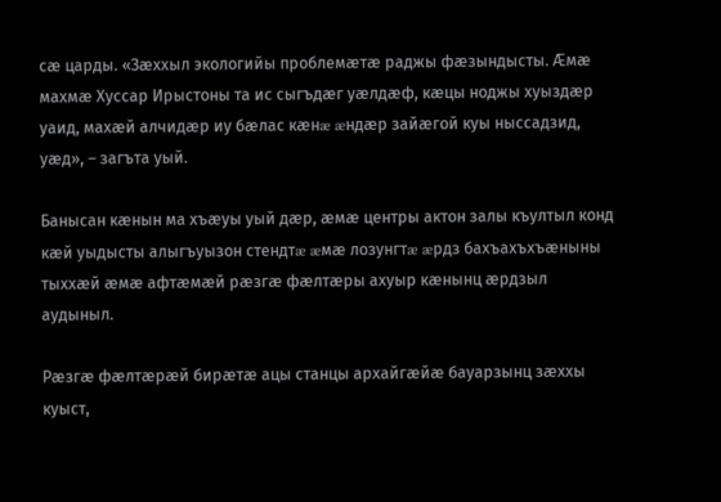сæ царды. «Зæххыл экологийы проблемæтæ раджы фæзындысты. Æмæ махмæ Хуссар Ирыстоны та ис сыгъдæг уæлдæф, кæцы ноджы хуыздæр уаид, махæй алчидæр иу бæлас кæнæ æндæр зайæгой куы ныссадзид, уæд», – загъта уый.

Банысан кæнын ма хъæуы уый дæр, æмæ центры актон залы къултыл конд кæй уыдысты алыгъуызон стендтæ æмæ лозунгтæ æрдз бахъахъхъæныны тыххæй æмæ афтæмæй рæзгæ фæлтæры ахуыр кæнынц æрдзыл аудыныл.

Рæзгæ фæлтæрæй бирæтæ ацы станцы архайгæйæ бауарзынц зæххы куыст,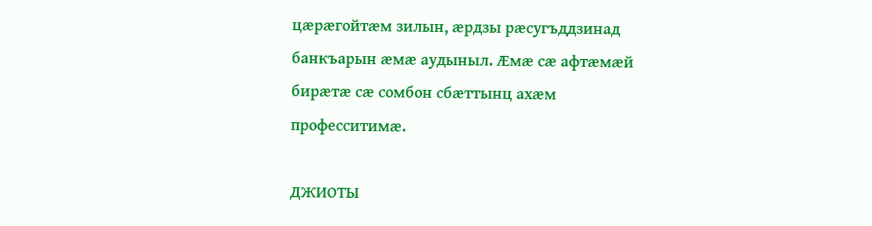цæрæгойтæм зилын, æрдзы рæсугъддзинад банкъарын æмæ аудыныл. Æмæ сæ афтæмæй бирæтæ сæ сомбон сбæттынц ахæм професситимæ.

ДЖИОТЫ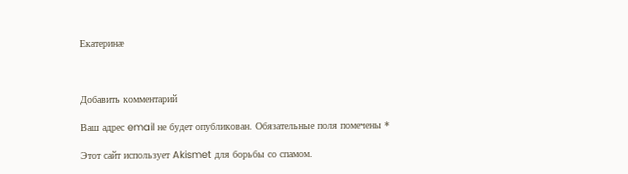Екатеринæ



Добавить комментарий

Ваш адрес email не будет опубликован. Обязательные поля помечены *

Этот сайт использует Akismet для борьбы со спамом.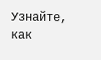Узнайте, как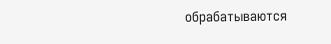обрабатываются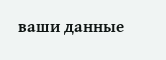ваши данные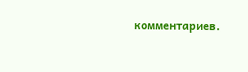комментариев.